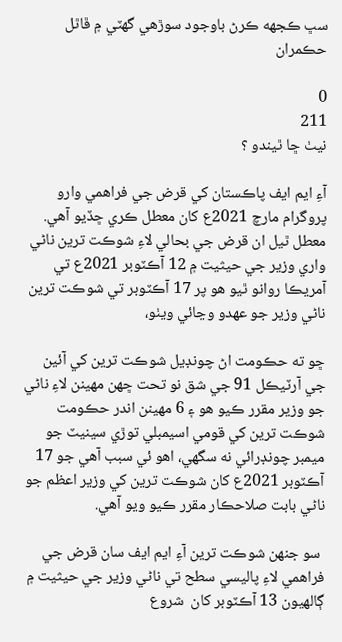سڀ ڪجهه ڪرڻ باوجود سوڙهي گهٽي ۾ ڦاٿل حڪمران

0
211
نيٺ ڇا ٿيندو ؟

آءِ ايم ايف پاڪستان کي قرض جي فراهمي وارو پروگرام مارچ 2021ع کان معطل ڪري ڇڏيو آھي. معطل ٿيل ان قرض جي بحالي لاءِ شوڪت ترين ناڻي واري وزير جي حيثيت ۾ 12 آڪٽوبر 2021ع تي آمريڪا روانو ٿيو هو پر 17 آڪٽوبر تي شوڪت ترين ناڻي وزير جو عهدو وڃائي ويٺو،

ڇو ته حڪومت اڻ چونڊيل شوڪت ترين کي آئين جي آرٽيڪل 91 جي شق نو تحت ڇھن مهينن لاءِ ناڻي جو وزير مقرر ڪيو هو ۽ 6 مهينن اندر حڪومت شوڪت ترين کي قومي اسيمبلي توڙي سينيٽ جو ميمبر چونڊرائي نه سگهي، اهو ئي سبب آھي جو 17 آڪٽوبر 2021ع کان شوڪت ترين کي وزير اعظم جو ناڻي بابت صلاحڪار مقرر ڪيو ويو آھي.

 سو جنهن شوڪت ترين آءِ ايم ايف سان قرض جي فراهمي لاءِ پاليسي سطح تي ناڻي وزير جي حيثيت ۾ ڳالهيون 13 آڪٽوبر کان  شروع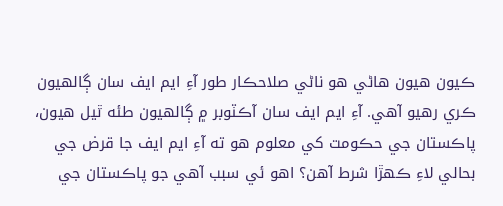ڪيون هيون هاڻي هو ناڻي صلاحڪار طور آءِ ايم ايف سان ڳالهيون ڪري رهيو آھي. آءِ ايم ايف سان آڪٽوبر ۾ ڳالهيون طئه ٿيل هيون،  پاڪستان جي حڪومت کي معلوم هو ته آءِ ايم ايف جا قرض جي بحالي لاءِ ڪهڙا شرط آھن؟ اهو ئي سبب آھي جو پاڪستان جي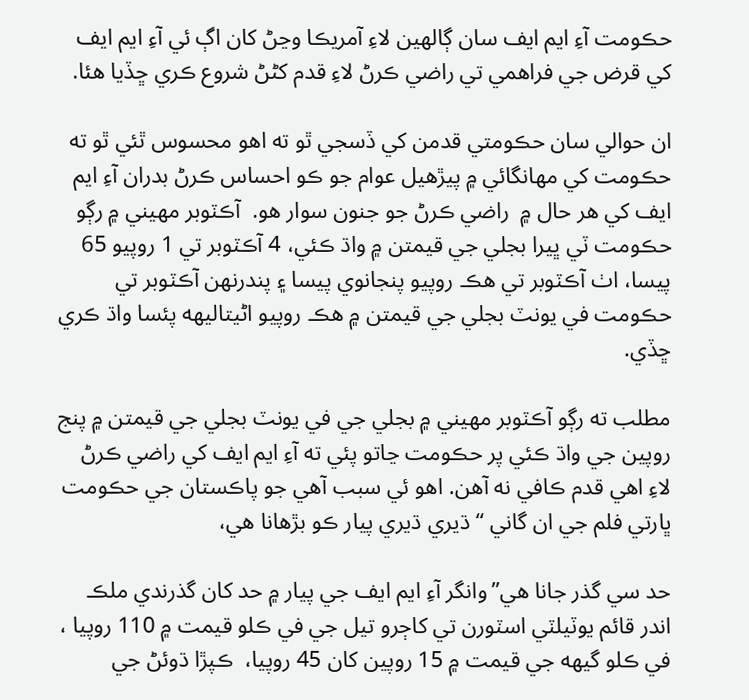حڪومت آءِ ايم ايف سان ڳالهين لاءِ آمريڪا وڃڻ کان اڳ ئي آءِ ايم ايف کي قرض جي فراهمي تي راضي ڪرڻ لاءِ قدم کڻڻ شروع ڪري ڇڏيا هئا.

ان حوالي سان حڪومتي قدمن کي ڏسجي ٿو ته اهو محسوس ٿئي ٿو ته حڪومت کي مهانگائي ۾ پيڙهيل عوام جو ڪو احساس ڪرڻ بدران آءِ ايم ايف کي هر حال ۾  راضي ڪرڻ جو جنون سوار هو.  آڪٽوبر مهيني ۾ رڳو حڪومت ٽي ڀيرا بجلي جي قيمتن ۾ واڌ ڪئي، 4 آڪٽوبر تي 1 روپيو 65 پيسا، اٺ آڪٽوبر تي هڪ روپيو پنجانوي پيسا ۽ پندرنهن آڪٽوبر تي حڪومت في يونٽ بجلي جي قيمتن ۾ هڪ روپيو اڻيتاليھه پئسا واڌ ڪري ڇڏي.

مطلب ته رڳو آڪٽوبر مهيني ۾ بجلي جي في يونٽ بجلي جي قيمتن ۾ پنج روپين جي واڌ ڪئي پر حڪومت ڃاتو پئي ته آءِ ايم ايف کي راضي ڪرڻ لاءِ اهي قدم ڪافي نه آھن. اهو ئي سبب آھي جو پاڪستان جي حڪومت ڀارتي فلم جي ان گاني “ ڌيري ڌيري پيار ڪو بڙهانا هي،

حد سي گذر جانا هي”وانگر آءِ ايم ايف جي پيار ۾ حد کان گذرندي ملڪ اندر قائم يوٽيلٽي اسٽورن تي کاڄرو تيل جي في ڪلو قيمت ۾ 110 روپيا ، في ڪلو گيھه جي قيمت ۾ 15 روپين کان 45 روپيا،  ڪپڙا ڌوئڻ جي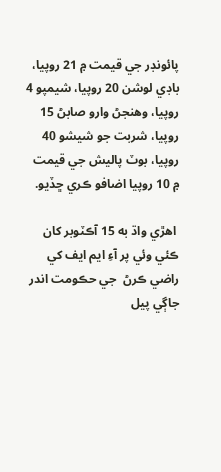پائونڊر جي قيمت ۾ 21 روپيا، باڊي لوشن 20 روپيا، شيمپو 4 روپيا، وهنجڻ وارو صابڻ 15 روپيا، شربت جو شيشو 40 روپيا، بوٽ پاليش جي قيمت ۾ 10 روپيا اضافو ڪري ڇڏيو.

 اهڙي واڌ به 15 آڪٽوبر کان ڪئي وئي پر آءِ ايم ايف کي راضي ڪرڻ  جي حڪومت اندر جاڳي پيل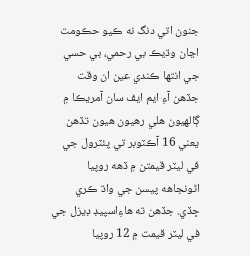جنون اتي دنگ نه ڪيو حڪومت اڃان وڌيڪ بي رحمي، بي حسي جي انتها ڪندي عين ان وقت جڏهن آءِ ايم ايف سان آمريڪا ۾ ڳالهيون هلي رهيون هيون تڏهن يعني 16 آڪٽوبر تي پئٽرول جي في ليٽر قيمتن ۾ ڏھه روپيا اڻونجاھه پيسن جي واڌ ڪري ڇڏي. جڏهن ته هاءِاسپيڊ ڊيزل جي في ليٽر قيمت ۾ 12 روپيا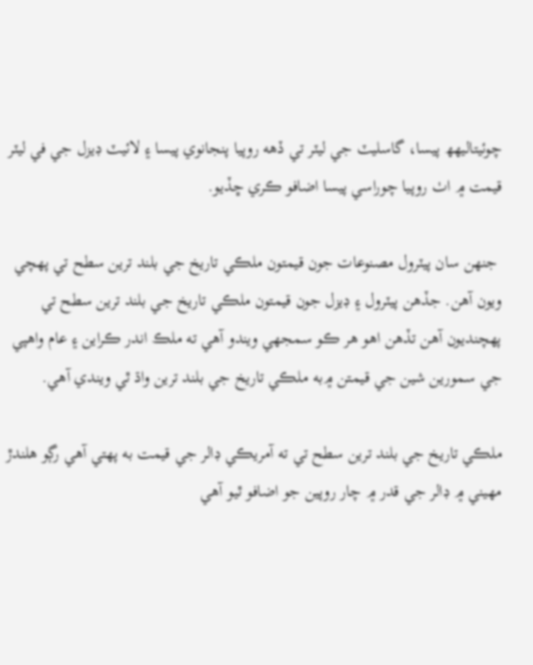چوئيتاليهھ پيسا، گاسليٽ جي ليٽر تي ڏھه روپيا پنجانوي پيسا ۽ لائيٽ ڊيزل جي في ليٽر قيمت ۾ اٺ روپيا چوراسي پيسا اضافو ڪري ڇڏيو.

 جنهن سان پيٽرول مصنوعات جون قيمتون ملڪي تاريخ جي بلند ترين سطح تي پهچي ويون آھن. جڏهن پيٽرول ۽ ڊيزل جون قيمتون ملڪي تاريخ جي بلند ترين سطح تي پهچنديون آھن تڏهن اهو هر ڪو سمجهي ويندو آھي ته ملڪ اندر ڪراين ۽ عام واهپي جي سمورين شين جي قيمتن ۾به ملڪي تاريخ جي بلند ترين واڌ ٿي ويندي آهي.

ملڪي تاريخ جي بلند ترين سطح تي ته آمريڪي ڊالر جي قيمت به پهتي آھي رڳو هلندڙ مهيني ۾ ڊالر جي قدر ۾ چار روپين جو اضافو ٿيو آھي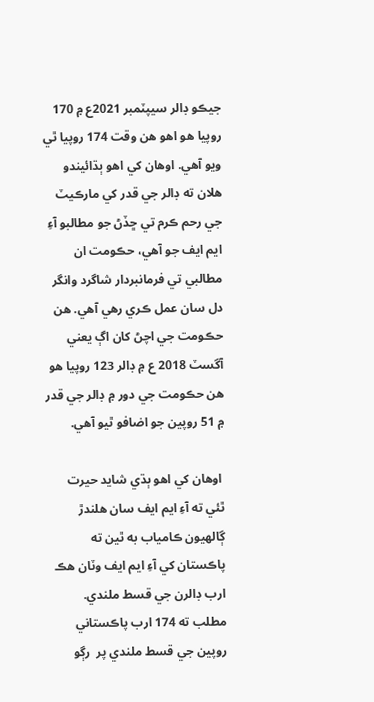جيڪو ڊالر سيپٽمبر 2021ع ۾ 170 روپيا هو اهو هن وقت 174 روپيا ٿي ويو آھي. اوهان کي اهو ٻڌائيندو هلان ته ڊالر جي قدر کي مارڪيٽ جي رحم ڪرم تي ڇڏڻ جو مطالبو آءِ ايم ايف جو آھي، حڪومت ان مطالبي تي فرمانبردار شاگرد وانگر دل سان عمل ڪري رهي آھي. هن حڪومت جي اچڻ کان اڳ يعني آگسٽ 2018 ع ۾ ڊالر 123 روپيا هو هن حڪومت جي دور ۾ ڊالر جي قدر ۾ 51 روپين جو اضافو ٿيو آھي.

 اوهان کي اهو ٻڌي شايد حيرت ٿئي ته آءِ ايم ايف سان هلندڙ ڳالهيون ڪامياب به ٿين ته پاڪستان کي آءِ ايم ايف وٽان هڪ ارب ڊالرن جي قسط ملندي.  مطلب ته 174 ارب پاڪستاني روپين جي قسط ملندي پر  رڳو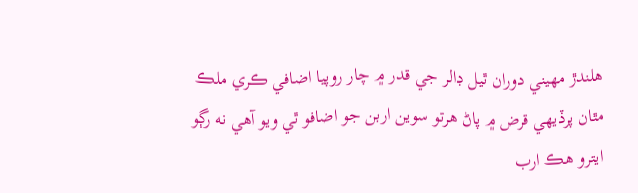هلندڙ مهيني دوران ٿيل ڊالر جي قدر ۾ چار روپيا اضافي ڪري ملڪ مٿان پرڏيهي قرض ۾ پاڻ هرتو سوين اربن جو اضافو ٿي ويو آھي نه رڳو ايترو هڪ ارب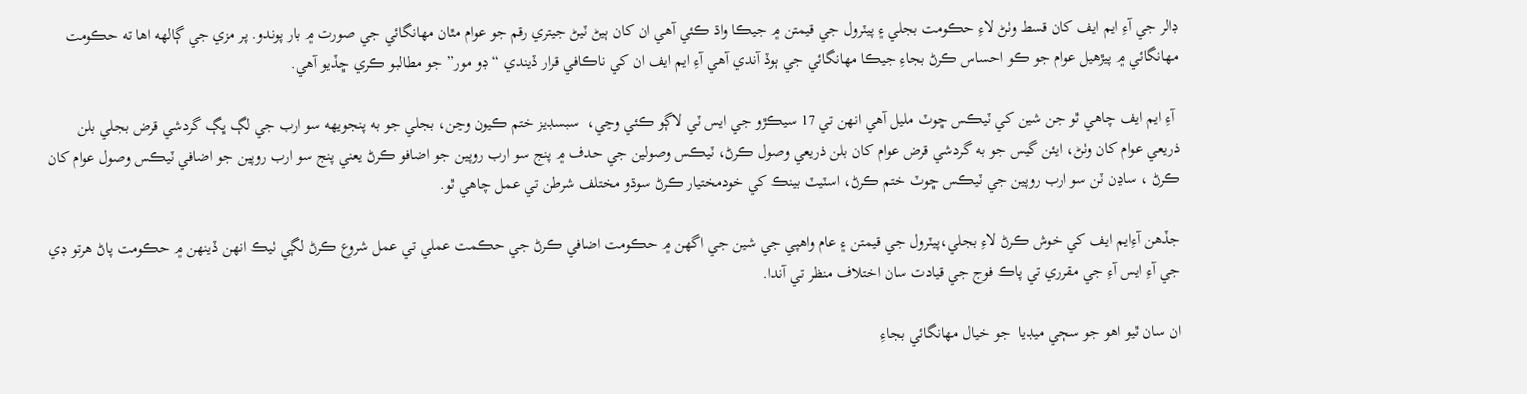ڊالر جي آءِ ايم ايف کان قسط وٺڻ لاءِ حڪومت بجلي ۽ پيٽرول جي قيمتن ۾ جيڪا واڌ ڪئي آھي ان کان ٻيڻ ٽيڻ جيتري رقم جو عوام مٿان مهانگائي جي صورت ۾ بار پوندو. پر مزي جي ڳالھه اها ته حڪومت  مهانگائي ۾ پيڙهيل عوام جو ڪو احساس ڪرڻ بجاءِ جيڪا مهانگائي جي ٻوڏ آندي آھي آءِ ايم ايف ان کي ناڪافي قرار ڏيندي “ڊو مور” جو مطالبو ڪري ڇڏيو آھي.

 آءِ ايم ايف چاهي ٿو جن شين کي ٽيڪس ڇوٽ مليل آھي انهن تي 17 سيڪڙو جي ايس ٽي لاڳو ڪئي وڃي،  سبسڊيز ختم ڪيون وڃن، بجلي جو به پنجويھه سو ارب جي لڳ ڀڳ گردشي قرض بجلي بلن ذريعي عوام کان وٺڻ، ايئن گيس جو به گردشي قرض عوام کان بلن ذريعي وصول ڪرڻ، ٽيڪس وصولين جي حدف ۾ پنج سو ارب روپين جو اضافو ڪرڻ يعني پنج سو ارب روپين جو اضافي ٽيڪس وصول عوام کان ڪرڻ ، ساڍن ٽن سو ارب روپين جي ٽيڪس ڇوٽ ختم ڪرڻ، اسٽيٽ بينڪ کي خودمختيار ڪرڻ سوڌو مختلف شرطن تي عمل چاهي ٿو.

جڏهن آءِايم ايف کي خوش ڪرڻ لاءِ بجلي،پيٽرول جي قيمتن ۽ عام واهپي جي شين جي اگهن ۾ حڪومت اضافي ڪرڻ جي حڪمت عملي تي عمل شروع ڪرڻ لڳي ٺيڪ انهن ڏينهن ۾ حڪومت پاڻ هرتو ڊي جي آءِ ايس آءِ جي مقرري تي پاڪ فوج جي قيادت سان اختلاف منظر تي آندا.

ان سان ٿيو اهو جو سڄي ميڊيا  جو خيال مهانگائي بجاءِ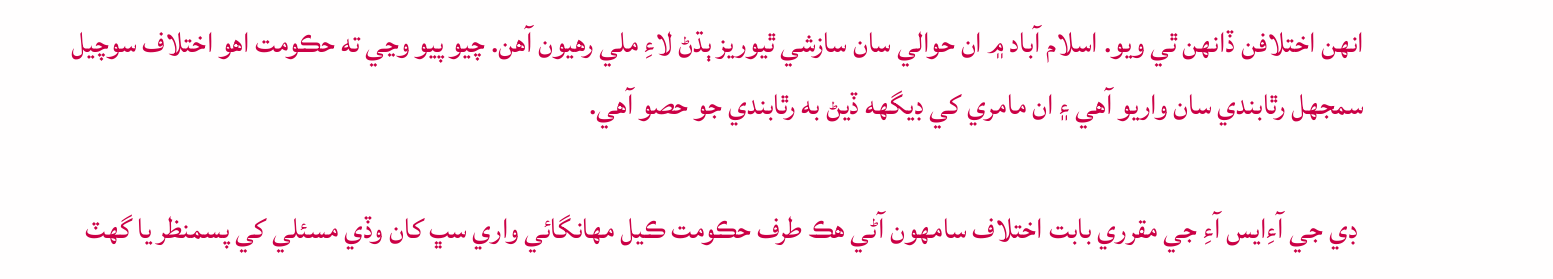انهن اختلافن ڏانهن ٿي ويو. اسلام آباد ۾ ان حوالي سان سازشي ٿيوريز ٻڌڻ لاءِ ملي رهيون آھن. چيو پيو وڃي ته حڪومت اهو اختلاف سوچيل سمجهل رٿابندي سان واريو آھي ۽ ان مامري کي ڊيگهه ڏيڻ به رٿابندي جو حصو آھي.

 ڊي جي آءِايس آءِ جي مقرري بابت اختلاف سامهون آڻي هڪ طرف حڪومت ڪيل مهانگائي واري سڀ کان وڏي مسئلي کي پسمنظر يا گهٽ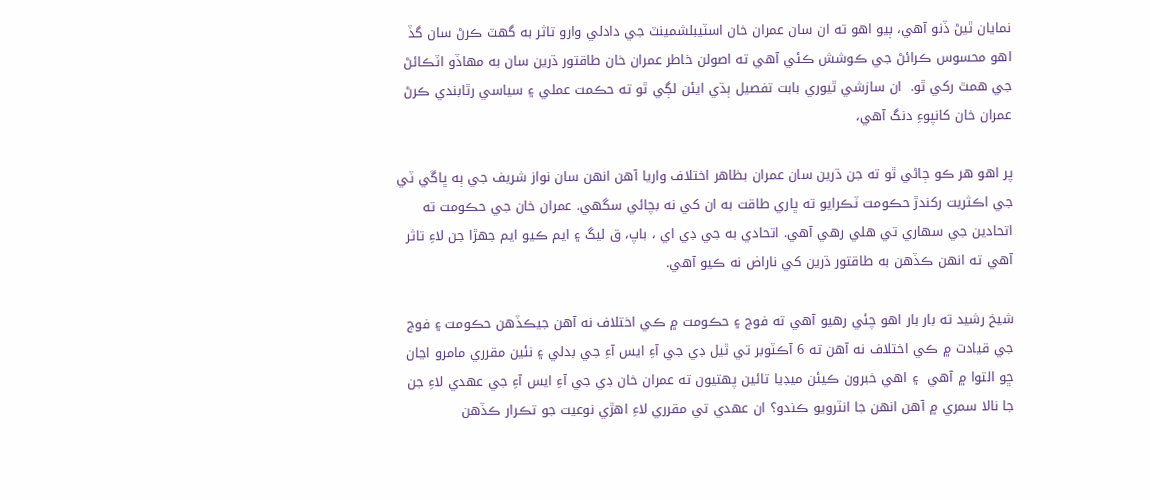نمايان ٿيڻ ڏنو آھي، ٻيو اهو ته ان سان عمران خان اسٽيبلشمينٽ جي دادلي وارو تاثر به گهٽ ڪرڻ سان گڏ اهو محسوس ڪرائڻ جي ڪوشش ڪئي آھي ته اصولن خاطر عمران خان طاقتور ڌرين سان به مهاڏو اٽڪائڻ جي همٿ رکي ٿو.  ان سازشي ٿيوري بابت تفصيل ٻڌي ايئن لڳي ٿو ته حڪمت عملي ۽ سياسي رٿابندي ڪرڻ  عمران خان کانپوءِ دنگ آھي،

پر اهو هر ڪو ڄاڻي ٿو ته جن ڌرين سان عمران بظاهر اختلاف واريا آھن انهن سان نواز شريف جي ٻه ڀاڱي ٽي جي اڪثريت رکندڙ حڪومت ٽڪرايو ته ڀاري طاقت به ان کي نه بچائي سگهي. عمران خان جي حڪومت ته اتحادين جي سهاري تي هلي رهي آھي. اتحادي به جي ڊي اي ، باپ، ق ليگ ۽ ايم ڪيو ايم جهڙا جن لاءِ تاثر آھي ته انهن ڪڏهن به طاقتور ڌرين کي ناراض نه ڪيو آھي.

شيخ رشيد ته بار بار اهو چئي رهيو آھي ته فوج ۽ حڪومت ۾ ڪي اختلاف نه آھن جيڪڏهن حڪومت ۽ فوج جي قيادت ۾ ڪي اختلاف نه آھن ته 6 آڪٽوبر تي ٿيل ڊي جي آءِ ايس آءِ جي بدلي ۽ نئين مقرري مامرو اڃان ڇو التوا ۾ آھي  ۽ اهي خبرون ڪيئن ميڊيا تائين پهتيون ته عمران خان ڊي جي آءِ ايس آءِ جي عهدي لاءِ جن جا نالا سمري ۾ آھن انهن جا انٽرويو ڪندو؟ ان عهدي تي مقرري لاءِ اهڙي نوعيت جو تڪرار ڪڏهن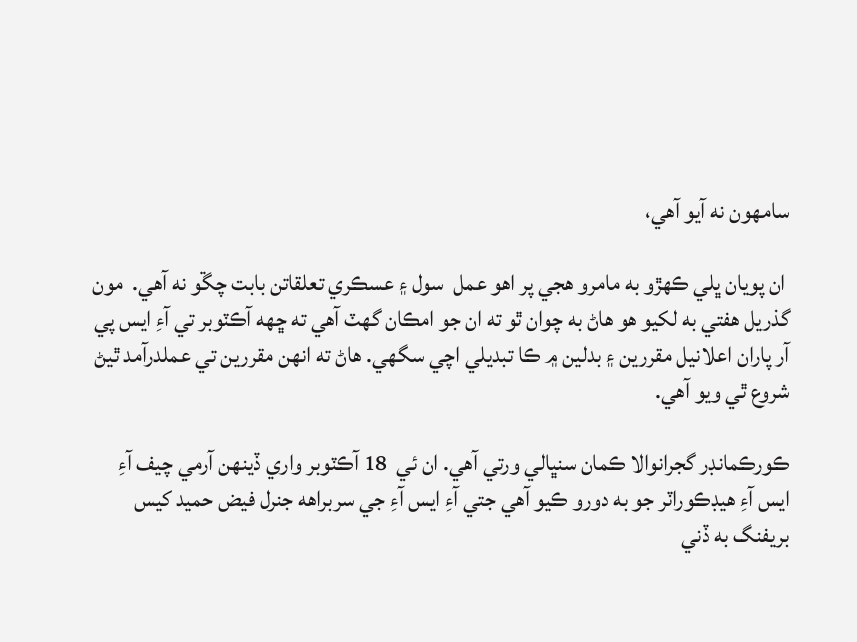سامهون نه آيو آھي،

 ان پويان ڀلي ڪهڙو به مامرو هجي پر اهو عمل  سول ۽ عسڪري تعلقاتن بابت چڱو نه آھي.  مون گذريل هفتي به لکيو هو هاڻ به چوان ٿو ته ان جو امڪان گهٽ آھي ته ڇھه آڪٽوبر تي آءِ ايس پي آر پاران اعلانيل مقررين ۽ بدلين ۾ ڪا تبديلي اچي سگهي. هاڻ ته انهن مقررين تي عملدرآمد ٿيڻ شروع ٿي ويو آھي.

ڪورڪمانڊر گجرانوالا ڪمان سنڀالي ورتي آھي. ان ئي  18 آڪٽوبر واري ڏينهن آرمي چيف آءِ ايس آءِ هيڊڪوراٽر جو به دورو ڪيو آھي جتي آءِ ايس آءِ جي سربراهه جنرل فيض حميد کيس بريفنگ به ڏني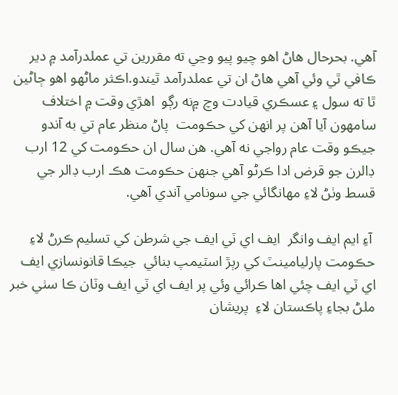آھي. بحرحال هاڻ اهو چيو پيو وڃي ته مقررين تي عملدرآمد ۾ دير ڪافي ٿي وئي آھي هاڻ ان تي عملدرآمد ٿيندو.اڪثر ماڻهو اهو ڄاڻين ٿا ته سول ۽ عسڪري قيادت وچ ۾نه رڳو  اهڙي وقت ۾ اختلاف سامهون آيا آھن پر انهن کي حڪومت  پاڻ منظر عام تي به آندو جيڪو وقت عام رواجي نه آھي. هن سال ان حڪومت کي 12 ارب ڊالرن جو قرض ادا ڪرڻو آھي جنهن حڪومت هڪ ارب ڊالر جي قسط وٺڻ لاءِ مهانگائي جي سونامي آندي آھي.

 آءِ ايم ايف وانگر  ايف اي ٽي ايف جي شرطن کي تسليم ڪرڻ لاءِ حڪومت پارليامينٽ کي رٻڙ اسٽيمپ بنائي  جيڪا قانونسازي ايف اي ٽي ايف چئي اها ڪرائي وئي پر ايف اي ٽي ايف وٽان ڪا سٺي خبر ملڻ بجاءِ پاڪستان لاءِ  پريشان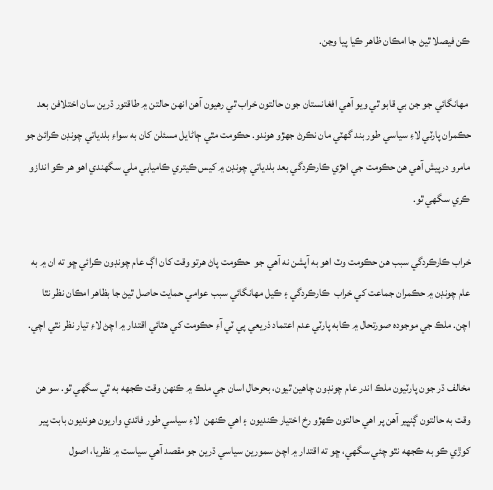ڪن فيصلا ٿيڻ جا امڪان ظاهر ڪيا پيا وڃن.

 مهانگائي جو جن بي قابو ٿي ويو آھي افغانستان جون حالتون خراب ٿي رهيون آھن انهن حالتن ۾ طاقتور ڌرين سان اختلافن بعد  حڪمران پارٽي لاءِ سياسي طور بند گهٽي مان نڪرڻ جهڙو هوندو. حڪومت مٿي ڄاڻايل مسئلن کان به سواءِ بلدياتي چونڊن ڪرائڻ جو مامرو درپيش آھي هن حڪومت جي اهڙي ڪارڪردگي بعد بلدياتي چونڊن ۾ کيس ڪيتري ڪاميابي ملي سگهندي اهو هر ڪو اندازو ڪري سگهي ٿو.

خراب ڪارڪردگي سبب هن حڪومت وٽ اهو به آپشن نه آھي جو  حڪومت پاڻ هرتو وقت کان اڳ عام چونڊون ڪرائي ڇو ته ان ۾ به عام چونڊن ۾ حڪمران جماعت کي خراب  ڪارڪردگي ۽ ڪيل مهانگائي سبب عوامي حمايت حاصل ٿيڻ جا بظاهر امڪان نظر نٿا اچن. ملڪ جي موجوده صورتحال ۾ ڪابه پارٽي عدم اعتماد ذريعي پي ٽي آءِ حڪومت کي هٽائي اقتدار ۾ اچڻ لاءِ تيار نظر نٿي اچي.

مخالف ڌر جون پارٽيون ملڪ اندر عام چونڊون چاهين ٿيون، بحرحال اسان جي ملڪ ۾ ڪنهن وقت ڪجھه به ٿي سگهي ٿو. سو هن وقت به حالتون ڳنڀير آھن پر اهي حالتون ڪهڙو رخ اختيار ڪنديون ۽ اهي ڪنهن  لاءِ سياسي طور فائدي واريون هونديون بابت پير کوڙي ڪو به ڪجھه نٿو چئي سگهي، ڇو ته اقتدار ۾ اچڻ سمورين سياسي ڌرين جو مقصد آھي سياست ۾ نظريا، اصول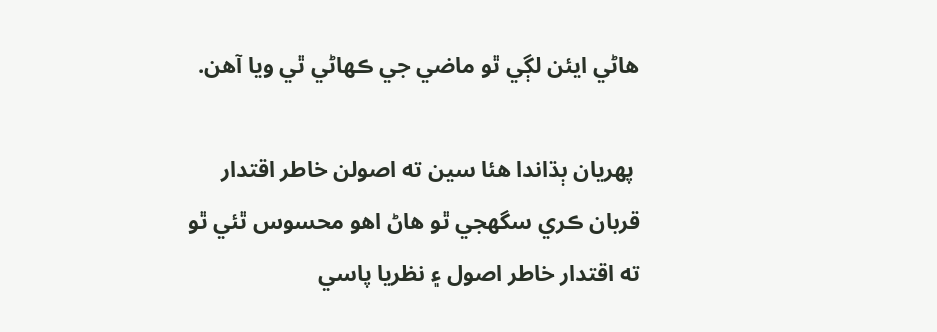هاڻي ايئن لڳي ٿو ماضي جي ڪهاڻي ٿي ويا آھن.

 پهريان ٻڌاندا هئا سين ته اصولن خاطر اقتدار قربان ڪري سگهجي ٿو هاڻ اهو محسوس ٿئي ٿو ته اقتدار خاطر اصول ۽ نظريا پاسي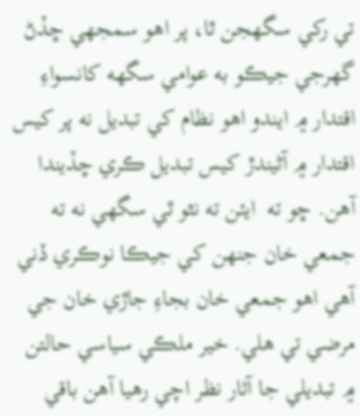تي رکي سگهجن ٿا، پر اهو سمجهي ڇڏڻ گهرجي جيڪو به عوامي سگھه کانسواءِ اقتدار ۾ ايندو اهو نظام کي تبديل نه پر کيس اقتدار ۾ آڻيندڙ کيس تبديل ڪري ڇڏيندا آھن. ڇو ته  ايئن ته نٿو ٿي سگهي نه ته جمعي خان جنهن کي جيڪا نوڪري ڏني آھي اهو جمعي خان بجاءِ جاڙي خان جي مرضي تي هلي. خير ملڪي سياسي حالتن ۾ تبديلي جا آثار نظر اچي رهيا آھن باقي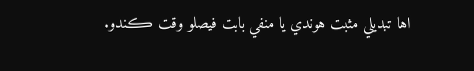اها تبديلي مثبت هوندي يا منفي بابت فيصلو وقت ڪندو.